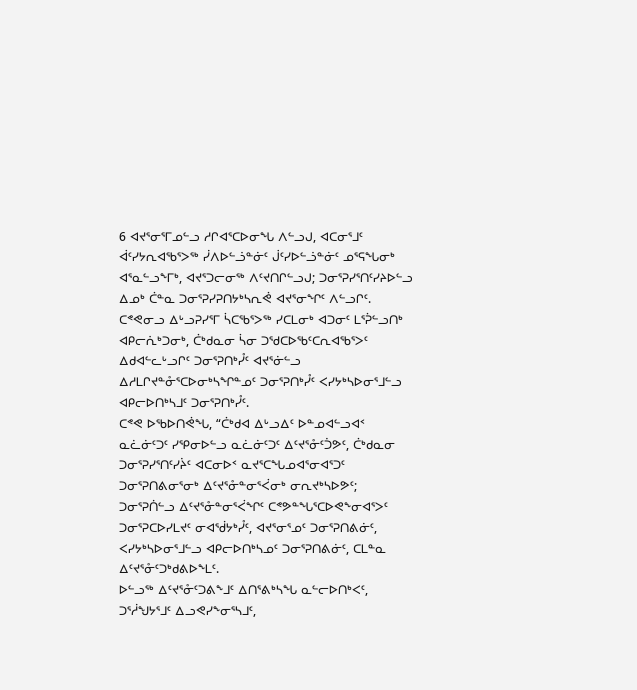6 ᐊᔪᕐᓂᕐᒥᓄᓪᓗ ᓱᒋᐊᕐᑕᐅᓂᖓ ᐱᓪᓗᒍ, ᐊᑕᓂᕐᒧᑦ ᐋᑦᓯᔭᕆᐊᖃᕐᐳᖅ ᓰᐱᐅᓪᓘᓐᓃᑦ ᒎᑦᓯᐅᓪᓘᓐᓃᑦ ᓄᕐᕋᖓᓂᒃ ᐊᕐᓇᓪᓗᖕᒥᒃ, ᐊᔪᕐᑐᓕᓂᖅ ᐱᑦᔪᑎᒋᓪᓗᒍ; ᑐᓂᕐᕈᓯᕐᑎᑦᓯᔨᐅᓪᓗ ᐃᓄᒃ ᑖᓐᓇ ᑐᓂᕐᕈᓯᕈᑎᔭᒃᓴᕆᕚ ᐊᔪᕐᓂᖏᑦ ᐱᓪᓗᒋᑦ.
ᑕᕝᕙᓂᓗ ᐃᒡᓗᕈᓯᕐᒥ ᓵᑕᖃᕐᐳᖅ ᓯᑕᒪᓂᒃ ᐊᑐᓂᑦ ᒪᕐᕉᓪᓗᑎᒃ ᐊᑭᓕᕇᒃᑐᓂᒃ, ᑖᒃᑯᓇᓂ ᓵᓂ ᑐᖁᑕᐅᖃᑦᑕᕆᐊᖃᕐᐳᑦ ᐃᑯᐊᓪᓚᒡᓗᒋᑦ ᑐᓂᕐᕈᑎᒃᓮᑦ ᐊᔪᕐᓃᓪᓗ ᐃᓱᒪᒋᔪᓐᓁᕐᑕᐅᓂᒃᓴᖏᓐᓄᑦ ᑐᓂᕐᕈᑎᒃᓮᑦ ᐸᓯᔭᒃᓴᐅᓂᕐᒧᓪᓗ ᐊᑭᓕᐅᑎᒃᓴᒧᑦ ᑐᓂᕐᕈᑎᒃᓮᑦ.
ᑕᕝᕙ ᐅᖃᐅᑎᕚᖓ, “ᑖᒃᑯᐊ ᐃᒡᓗᐃᑦ ᐅᓐᓄᐊᓪᓗᐊᑉ ᓇᓛᓃᑦᑐᑦ ᓯᕿᓂᐅᓪᓗ ᓇᓛᓃᑦᑐᑦ ᐃᑦᔪᕐᓁᑦᑑᕗᑦ, ᑖᒃᑯᓇᓂ ᑐᓂᕐᕈᓯᕐᑎᑦᓯᔩᑦ ᐊᑕᓂᐅᑉ ᓇᔪᕐᑕᖓᓄᐊᕐᓂᐊᕐᑐᑦ ᑐᓂᕐᕈᑎᕕᓂᕐᓂᒃ ᐃᑦᔪᕐᓁᓐᓂᕐᐹᓂᒃ ᓂᕆᔪᒃᓴᐅᕗᑦ; ᑐᓂᕐᕈᑏᓪᓗ ᐃᑦᔪᕐᓁᓐᓂᕐᐹᖏᑦ ᑕᕝᕗᓐᖓᕐᑕᐅᕙᖕᓂᐊᕐᐳᑦ ᑐᓂᕐᕈᑕᐅᓯᒪᔪᑦ ᓂᐊᖂᔭᒃᓮᑦ, ᐊᔪᕐᓂᕐᓄᑦ ᑐᓂᕐᕈᑎᕕᓃᑦ, ᐸᓯᔭᒃᓴᐅᓂᕐᒧᓪᓗ ᐊᑭᓕᐅᑎᒃᓴᓄᑦ ᑐᓂᕐᕈᑎᕕᓃᑦ, ᑕᒪᓐᓇ ᐃᑦᔪᕐᓁᑦᑐᒃᑯᕕᐅᖕᒪᑦ.
ᐅᓪᓗᖅ ᐃᑦᔪᕐᓁᑦᑐᕕᖕᒧᑦ ᐃᑎᕐᕕᒃᓴᖓ ᓇᓪᓕᐅᑎᒃᐸᑦ, ᑐᕐᓲᖑᔭᕐᒧᑦ ᐃᓗᕙᓯᖕᓂᕐᓴᒧᑦ,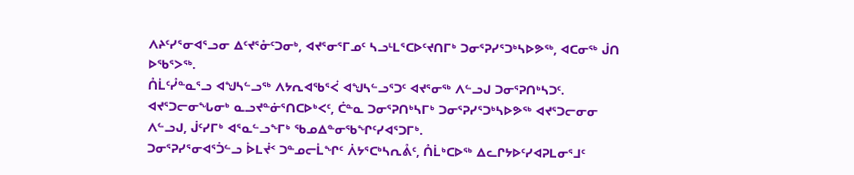ᐱᔨᑦᓯᕐᓂᐊᕐᓗᓂ ᐃᑦᔪᕐᓁᑦᑐᓂᒃ, ᐊᔪᕐᓂᕐᒥᓄᑦ ᓴᓗᒻᒪᕐᑕᐅᑦᔪᑎᒥᒃ ᑐᓂᕐᕈᓯᕐᑐᒃᓴᐅᕗᖅ, ᐊᑕᓂᖅ ᒎᑎ ᐅᖃᕐᐳᖅ.
ᑍᒫᑦᓮᓐᓇᕐᓗ ᐊᖑᓴᓪᓗᖅ ᐱᔭᕆᐊᖃᕐᐹ ᐊᖑᓴᓪᓗᕐᑐᑦ ᐊᔪᕐᓂᖅ ᐱᓪᓗᒍ ᑐᓂᕐᕈᑎᒃᓴᑐᑦ.
ᐊᔪᕐᑐᓕᓂᖓᓂᒃ ᓇᓗᔪᓐᓃᕐᑎᑕᐅᒃᐸᑦ, ᑖᓐᓇ ᑐᓂᕐᕈᑎᒃᓴᒥᒃ ᑐᓂᕐᕈᓯᕐᑐᒃᓴᐅᕗᖅ ᐊᔪᕐᑐᓕᓂᓂ ᐱᓪᓗᒍ, ᒎᑦᓯᒥᒃ ᐊᕐᓇᓪᓗᖕᒥᒃ ᖃᓄᐃᓐᓂᖃᖏᑦᓯᐊᕐᑐᒥᒃ.
ᑐᓂᕐᕈᓯᕐᓂᐊᕐᑑᓪᓗ ᐆᒪᔫᑉ ᑐᓐᓄᓕᒫᖏᑦ ᐲᔭᕐᑕᒃᓴᕆᕔᑦ, ᑍᒫᒃᑕᐅᖅ ᐃᓚᒋᔭᐅᑦᓯᐊᕈᒪᓂᕐᒧᑦ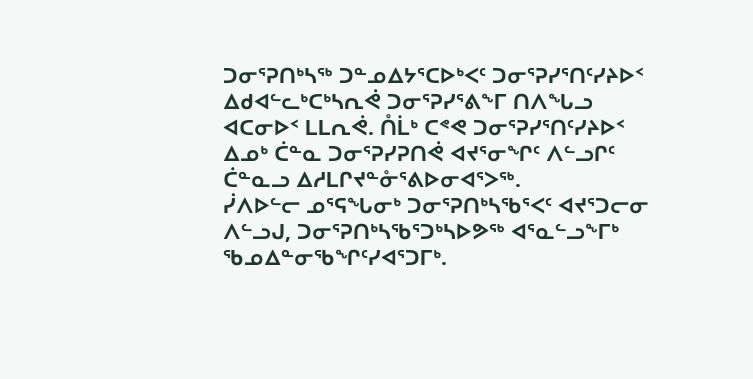ᑐᓂᕐᕈᑎᒃᓴᖅ ᑐᓐᓄᐃᔭᕐᑕᐅᒃᐸᑦ ᑐᓂᕐᕈᓯᕐᑎᑦᓯᔨᐅᑉ ᐃᑯᐊᓪᓚᒃᑕᒃᓴᕆᕚ ᑐᓂᕐᕈᓯᕐᕕᖕᒥ ᑎᐱᖓᓗ ᐊᑕᓂᐅᑉ ᒪᒪᕆᕚ. ᑍᒫᒃ ᑕᕝᕙ ᑐᓂᕐᕈᓯᕐᑎᑦᓯᔨᐅᑉ ᐃᓄᒃ ᑖᓐᓇ ᑐᓂᕐᕈᓯᕈᑎᕚ ᐊᔪᕐᓂᖏᑦ ᐱᓪᓗᒋᑦ ᑖᓐᓇᓗ ᐃᓱᒪᒋᔪᓐᓁᕐᕕᐅᓂᐊᕐᐳᖅ.
ᓰᐱᐅᓪᓕ ᓄᕐᕋᖓᓂᒃ ᑐᓂᕐᕈᑎᒃᓴᖃᕐᐸᑦ ᐊᔪᕐᑐᓕᓂ ᐱᓪᓗᒍ, ᑐᓂᕐᕈᑎᒃᓴᖃᕐᑐᒃᓴᐅᕗᖅ ᐊᕐᓇᓪᓗᖕᒥᒃ ᖃᓄᐃᓐᓂᖃᖏᑦᓯᐊᕐᑐᒥᒃ.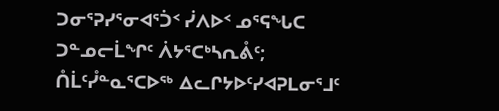ᑐᓂᕐᕈᓯᕐᓂᐊᕐᑑᑉ ᓰᐱᐅᑉ ᓄᕐᕋᖓᑕ ᑐᓐᓄᓕᒫᖏᑦ ᐲᔭᕐᑕᒃᓴᕆᕔᑦ; ᑍᒫᑦᓮᓐᓇᕐᑕᐅᖅ ᐃᓚᒋᔭᐅᑦᓯᐊᕈᒪᓂᕐᒧᑦ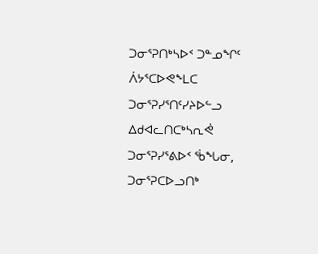ᑐᓂᕐᕈᑎᒃᓴᐅᑉ ᑐᓐᓄᖏᑦ ᐲᔭᕐᑕᐅᕙᖕᒪᑕ ᑐᓂᕐᕈᓯᕐᑎᑦᓯᔨᐅᓪᓗ ᐃᑯᐊᓚᑎᑕᒃᓴᕆᕚ ᑐᓂᕐᕈᓯᕐᕕᐅᑉ ᖄᖓᓂ, ᑐᓂᕐᕈᑕᐅᓗᑎᒃ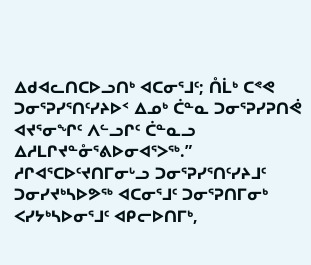ᐃᑯᐊᓚᑎᑕᐅᓗᑎᒃ ᐊᑕᓂᕐᒧᑦ; ᑍᒫᒃ ᑕᕝᕙ ᑐᓂᕐᕈᓯᕐᑎᑦᓯᔨᐅᑉ ᐃᓄᒃ ᑖᓐᓇ ᑐᓂᕐᕈᓯᕈᑎᕚ ᐊᔪᕐᓂᖏᑦ ᐱᓪᓗᒋᑦ ᑖᓐᓇᓗ ᐃᓱᒪᒋᔪᓐᓁᕐᕕᐅᓂᐊᕐᐳᖅ.”
ᓱᒋᐊᕐᑕᐅᑦᔪᑎᒥᓂᒡᓗ ᑐᓂᕐᕈᓯᕐᑎᑦᓯᔨᒧᑦ ᑐᓂᓯᔪᒃᓴᐅᕗᖅ ᐊᑕᓂᕐᒧᑦ ᑐᓂᕐᕈᑎᒥᓂᒃ ᐸᓯᔭᒃᓴᐅᓂᕐᒧᑦ ᐊᑭᓕᐅᑎᒥᒃ,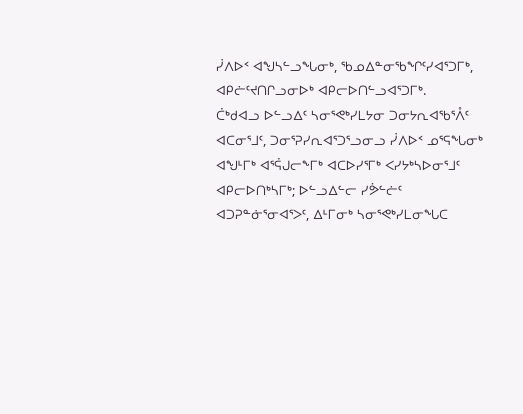ᓰᐱᐅᑉ ᐊᖑᓴᓪᓗᖓᓂᒃ, ᖃᓄᐃᓐᓂᖃᖏᑦᓯᐊᕐᑐᒥᒃ, ᐊᑭᓖᑦᔪᑎᒋᓗᓂᐅᒃ ᐊᑭᓕᐅᑎᓪᓗᐊᕐᑐᒥᒃ.
ᑖᒃᑯᐊᓗ ᐅᓪᓗᐃᑦ ᓴᓂᕐᕙᒃᓯᒪᔭᓂ ᑐᓂᔭᕆᐊᖃᕐᐰᑦ ᐊᑕᓂᕐᒧᑦ, ᑐᓂᕐᕈᓯᕆᐊᕐᑐᕐᓗᓂᓗ ᓰᐱᐅᑉ ᓄᕐᕋᖓᓂᒃ ᐊᖑᒻᒥᒃ ᐊᕐᕌᒍᓕᖕᒥᒃ ᐊᑕᐅᓯᕐᒥᒃ ᐸᓯᔭᒃᓴᐅᓂᕐᒧᑦ ᐊᑭᓕᐅᑎᒃᓴᒥᒃ; ᐅᓪᓗᐃᓪᓕ ᓯᕘᓪᓖᑦ ᐊᑐᕈᓐᓃᕐᓂᐊᕐᐳᑦ, ᐃᒻᒥᓂᒃ ᓴᓂᕐᕙᒃᓯᒪᓂᖓᑕ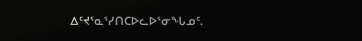ᐃᑦᔪᕐᓇᕐᓯᑎᑕᐅᓚᐅᕐᓂᖓᓄᑦ.